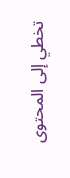تخطي إلى المحتوى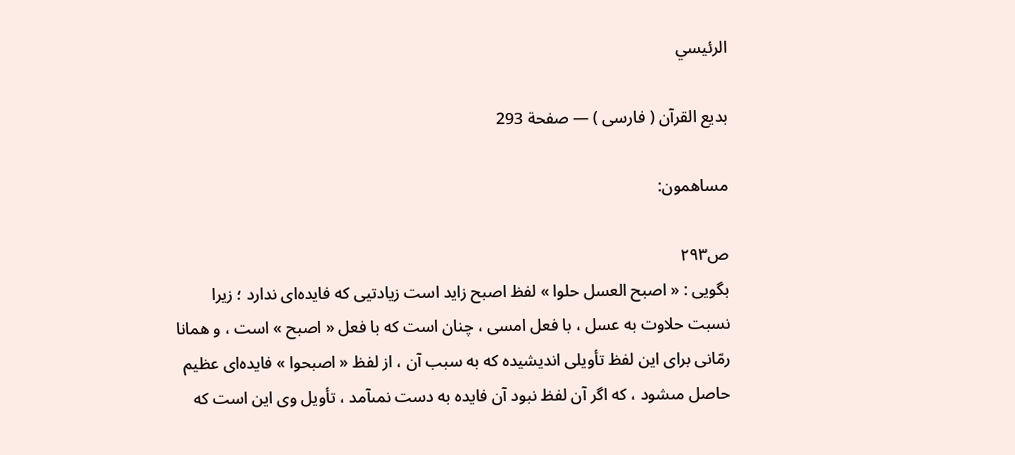الرئيسي

بديع القرآن ( فارسى ) — صفحة 293

مساهمون:

ص٢٩٣
بگويى : « اصبح العسل حلوا » لفظ اصبح زايد است زيادتيى كه فايده‌اى ندارد ؛ زيرا نسبت حلاوت به عسل ، با فعل امسى ، چنان است كه با فعل « اصبح » است ، و همانا رمّانى براى اين لفظ تأويلى انديشيده كه به سبب آن ، از لفظ « اصبحوا » فايده‌اى عظيم حاصل مىشود ، كه اگر آن لفظ نبود آن فايده به دست نمىآمد ، تأويل وى اين است كه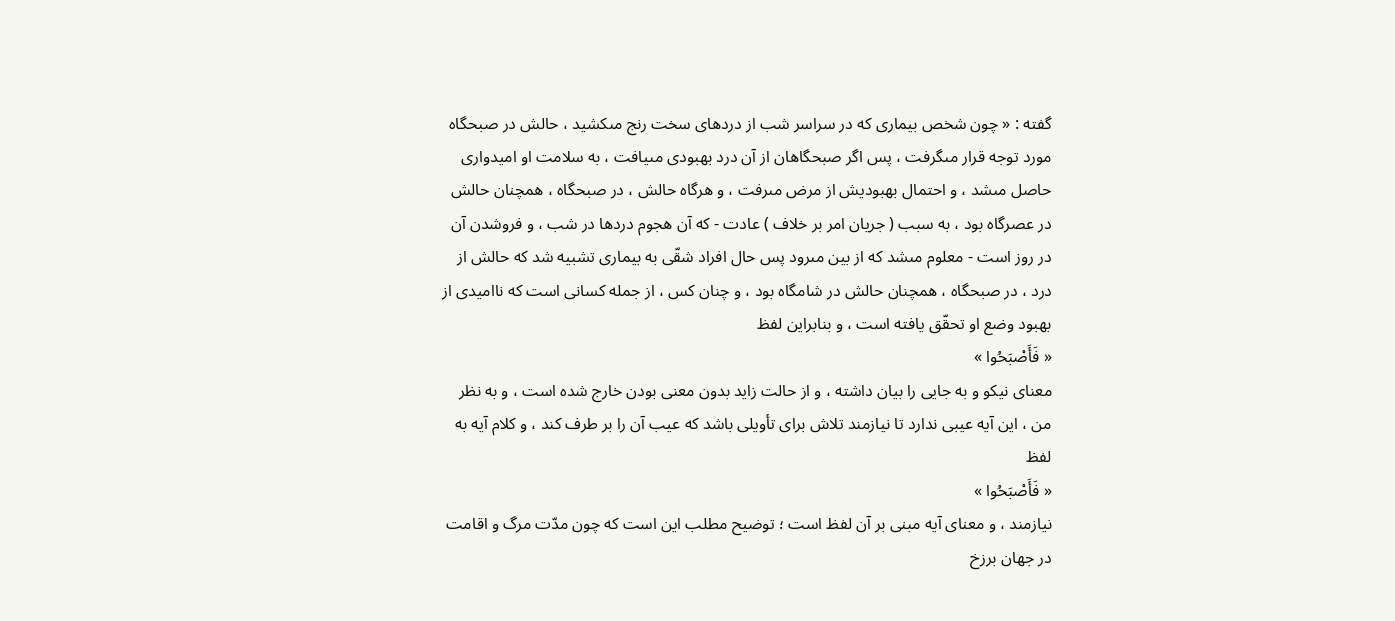گفته : « چون شخص بيمارى كه در سراسر شب از دردهاى سخت رنج مىكشيد ، حالش در صبحگاه مورد توجه قرار مىگرفت ، پس اگر صبحگاهان از آن درد بهبودى مىيافت ، به سلامت او اميدوارى حاصل مىشد ، و احتمال بهبوديش از مرض مىرفت ، و هرگاه حالش ، در صبحگاه ، همچنان حالش در عصرگاه بود ، به سبب ( جريان امر بر خلاف ) عادت - كه آن هجوم دردها در شب ، و فروشدن آن در روز است - معلوم مىشد كه از بين مىرود پس حال افراد شقّى به بيمارى تشبيه شد كه حالش از درد ، در صبحگاه ، همچنان حالش در شامگاه بود ، و چنان كس ، از جمله كسانى است كه نااميدى از بهبود وضع او تحقّق يافته است ، و بنابراين لفظ
« فَأَصْبَحُوا »
معناى نيكو و به جايى را بيان داشته ، و از حالت زايد بدون معنى بودن خارج شده است ، و به نظر من ، اين آيه عيبى ندارد تا نيازمند تلاش براى تأويلى باشد كه عيب آن را بر طرف كند ، و كلام آيه به لفظ
« فَأَصْبَحُوا »
نيازمند ، و معناى آيه مبنى بر آن لفظ است ؛ توضيح مطلب اين است كه چون مدّت مرگ و اقامت در جهان برزخ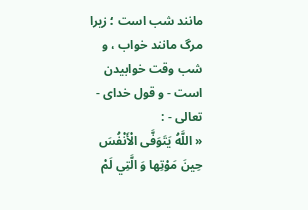مانند شب است ؛ زيرا مرگ مانند خواب ، و شب وقت خوابيدن است - و قول خداى - تعالى - :
« اللَّهُ يَتَوَفَّى الْأَنْفُسَ حِينَ مَوْتِها وَ الَّتِي لَمْ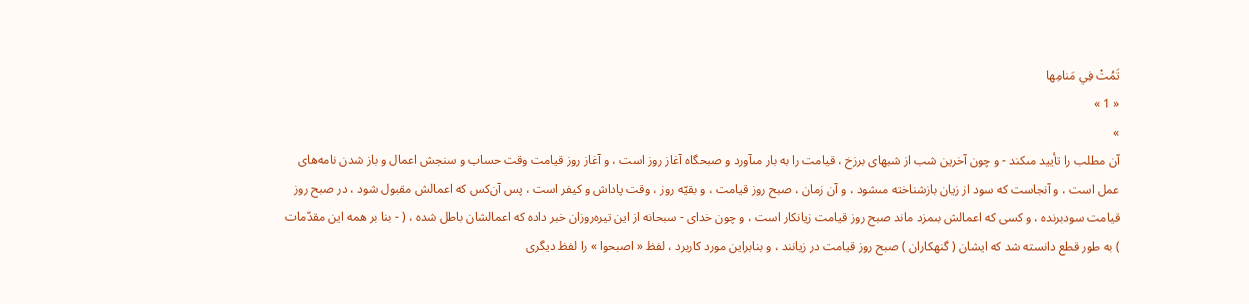تَمُتْ فِي مَنامِها
« 1 »
»
آن مطلب را تأييد مىكند - و چون آخرين شب از شبهاى برزخ ، قيامت را به بار مىآورد و صبحگاه آغاز روز است ، و آغاز روز قيامت وقت حساب و سنجش اعمال و باز شدن نامه‌هاى عمل است ، و آنجاست كه سود از زيان بازشناخته مىشود ، و آن زمان ، صبح روز قيامت ، و بقيّه روز ، وقت پاداش و كيفر است ، پس آن‌كس كه اعمالش مقبول شود ، در صبح روز قيامت سودبرنده ، و كسى كه اعمالش بىمزد ماند صبح روز قيامت زيانكار است ، و چون خداى - سبحانه از اين تيره‌روزان خبر داده كه اعمالشان باطل شده ، ( - بنا بر همه اين مقدّمات ) به طور قطع دانسته شد كه ايشان ( گنهكاران ) صبح روز قيامت در زيانند ، و بنابراين مورد كاربرد ، لفظ « اصبحوا » را لفظ ديگرى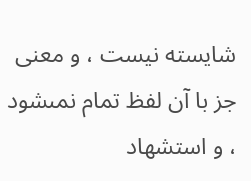شايسته نيست ، و معنى جز با آن لفظ تمام نمىشود ، و استشهاد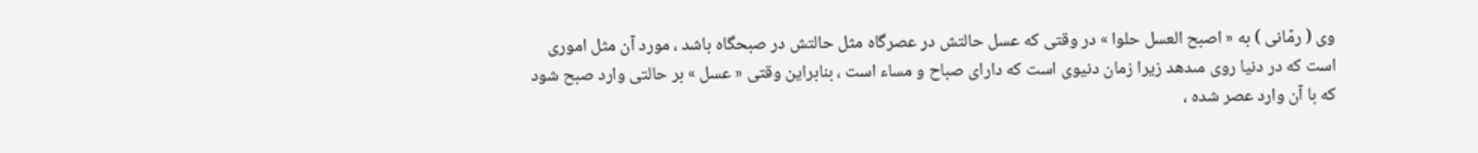وى ( رمّانى ) به « اصبح العسل حلوا » در وقتى كه عسل حالتش در عصرگاه مثل حالتش در صبحگاه باشد ، مورد آن مثل امورى است كه در دنيا روى مىدهد زيرا زمان دنيوى است كه داراى صباح و مساء است ، بنابراين وقتى « عسل » بر حالتى وارد صبح شود كه با آن وارد عصر شده ،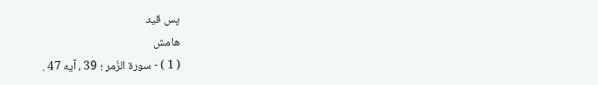پس قيد
هامش
( 1 ) - سورة الزّمر ؛ 39 ، آيه 47 .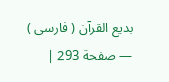بديع القرآن ( فارسى ) — صفحة 293 |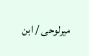ميرلوحى / ابن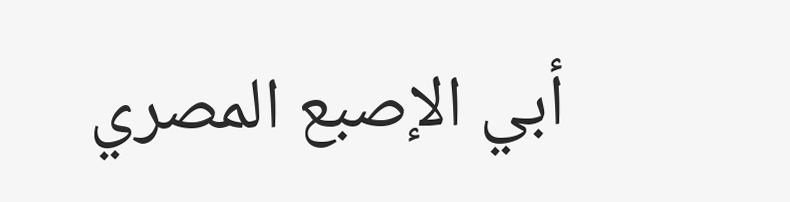أبي الإصبع المصري